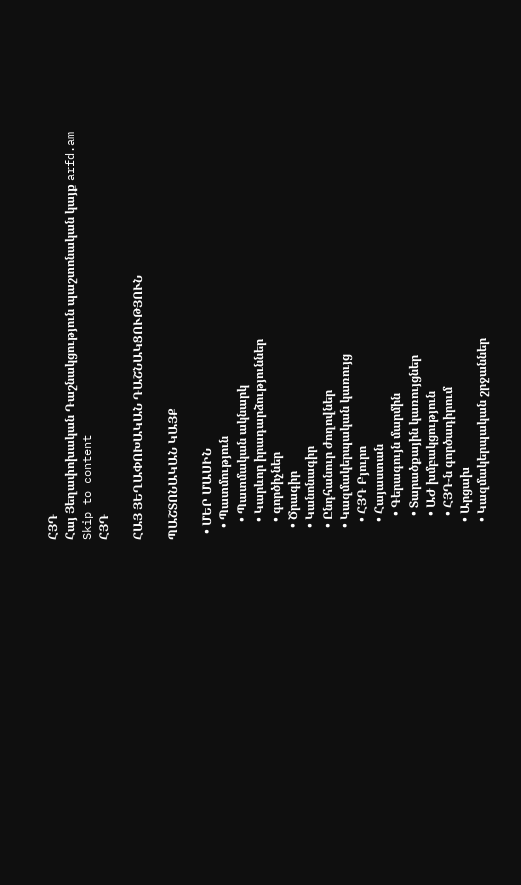ՀՅԴ
Հայ Յեղափոխական Դաշնակցություն պաշտոնական կայք arfd.am
Skip to content
ՀՅԴ

ՀԱՅ ՅԵՂԱՓՈԽԱԿԱՆ ԴԱՇՆԱԿՑՈՒԹՅՈՒՆ

ՊԱՇՏՈՆԱԿԱՆ ԿԱՅՔ

  • ՄԵՐ ՄԱՍԻՆ
    • Պատմություն
      • Պատմական ակնարկ
      • Կարևոր իրադարձություններ
      • գործիչներ
    • Ծրագիր
    • Կանոնագիր
    • Ընդհանուր ժողովներ
    • Կազմակերպական կառույց
      • ՀՅԴ Բյուրո
      • Հայաստան
        • Գերագույն մարմին
        • Տարածքային կառույցներ
        • ԱԺ խմբակցություն
        • ՀՅԴ-ն գործադիրում
      • Արցախ
      • Կազմակերպական շրջաններ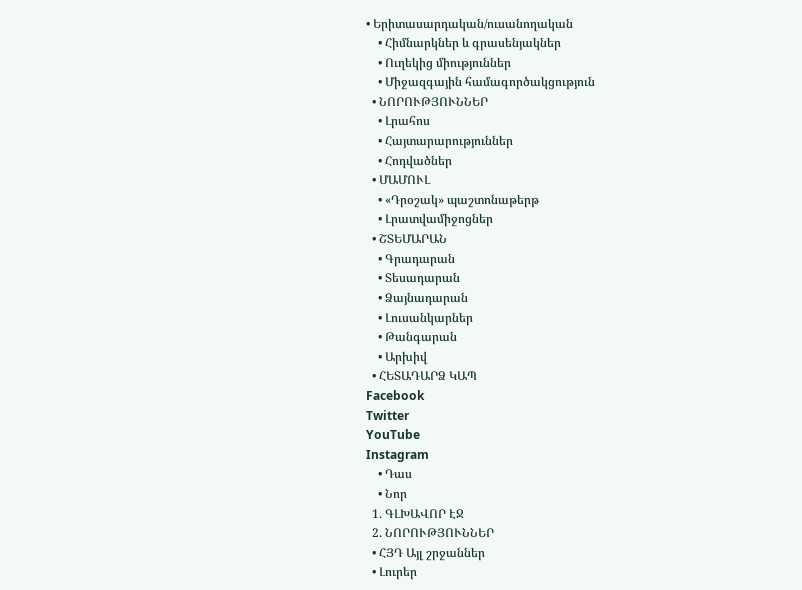• Երիտասարդական/ուսանողական
    • Հիմնարկներ և գրասենյակներ
    • Ուղեկից միություններ
    • Միջազգային համագործակցություն
  • ՆՈՐՈՒԹՅՈՒՆՆԵՐ
    • Լրահոս
    • Հայտարարություններ
    • Հոդվածներ
  • ՄԱՄՈՒԼ
    • «Դրօշակ» պաշտոնաթերթ
    • Լրատվամիջոցներ
  • ՇՏԵՄԱՐԱՆ
    • Գրադարան
    • Տեսադարան
    • Ձայնադարան
    • Լուսանկարներ
    • Թանգարան
    • Արխիվ
  • ՀԵՏԱԴԱՐՁ ԿԱՊ
Facebook
Twitter
YouTube
Instagram
    • Դաս
    • Նոր
  1. ԳԼԽԱՎՈՐ ԷՋ
  2. ՆՈՐՈՒԹՅՈՒՆՆԵՐ
  • ՀՅԴ Այլ շրջաններ
  • Լուրեր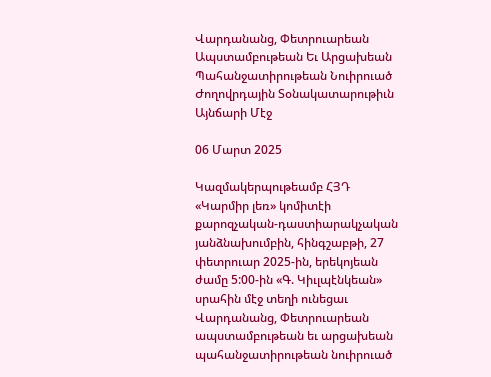Վարդանանց, Փետրուարեան Ապստամբութեան Եւ Արցախեան Պահանջատիրութեան Նուիրուած Ժողովրդային Տօնակատարութիւն Այնճարի Մէջ

06 Մարտ 2025

Կազմակերպութեամբ ՀՅԴ «Կարմիր լեռ» կոմիտէի քարոզչական-դաստիարակչական յանձնախումբին, հինգշաբթի, 27 փետրուար 2025-ին, երեկոյեան ժամը 5:00-ին «Գ. Կիւլպէնկեան» սրահին մէջ տեղի ունեցաւ Վարդանանց, Փետրուարեան ապստամբութեան եւ արցախեան պահանջատիրութեան նուիրուած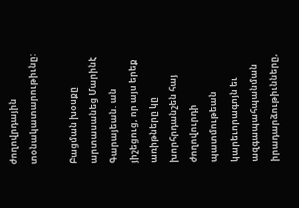ժողովրդային տօնակատարութիւնը:

Բացման խօսքը արտասանեց Մարինէ Գարայեան. ան յիշեցուց, որ այս երեք առիթները կը խորհրդանշեն հայ ժողովուրդի պատմութեան կարեւորագոյն եւ ազգապահպանման իրադարձութիւնները,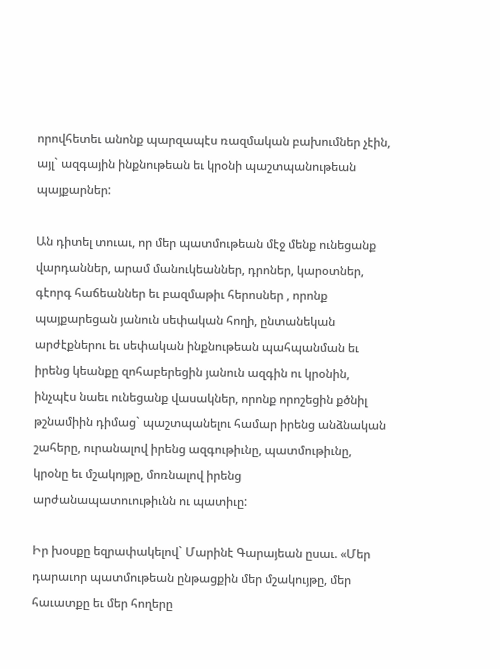որովհետեւ անոնք պարզապէս ռազմական բախումներ չէին, այլ` ազգային ինքնութեան եւ կրօնի պաշտպանութեան պայքարներ:

Ան դիտել տուաւ, որ մեր պատմութեան մէջ մենք ունեցանք վարդաններ, արամ մանուկեաններ, դրոներ, կարօտներ, գէորգ հաճեաններ եւ բազմաթիւ հերոսներ , որոնք պայքարեցան յանուն սեփական հողի, ընտանեկան արժէքներու եւ սեփական ինքնութեան պահպանման եւ իրենց կեանքը զոհաբերեցին յանուն ազգին ու կրօնին, ինչպէս նաեւ ունեցանք վասակներ, որոնք որոշեցին քծնիլ թշնամիին դիմաց` պաշտպանելու համար իրենց անձնական շահերը, ուրանալով իրենց ազգութիւնը, պատմութիւնը, կրօնը եւ մշակոյթը, մոռնալով իրենց արժանապատուութիւնն ու պատիւը:

Իր խօսքը եզրափակելով` Մարինէ Գարայեան ըսաւ. «Մեր դարաւոր պատմութեան ընթացքին մեր մշակույթը, մեր հաւատքը եւ մեր հողերը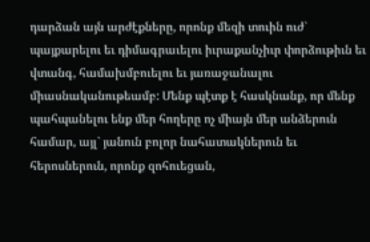դարձան այն արժէքները, որոնք մեզի տուին ուժ` պայքարելու եւ դիմագրաւելու իւրաքանչիւր փորձութիւն եւ վտանգ, համախմբուելու եւ յառաջանալու միասնականութեամբ: Մենք պէտք է հասկնանք, որ մենք պահպանելու ենք մեր հողերը ոչ միայն մեր անձերուն համար, այլ` յանուն բոլոր նահատակներուն եւ հերոսներուն, որոնք զոհուեցան,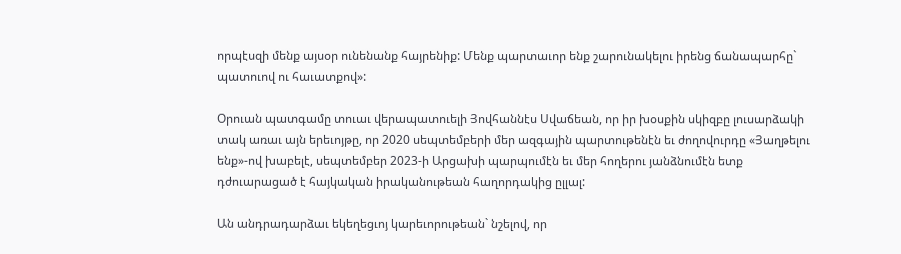որպէսզի մենք այսօր ունենանք հայրենիք: Մենք պարտաւոր ենք շարունակելու իրենց ճանապարհը` պատուով ու հաւատքով»:

Օրուան պատգամը տուաւ վերապատուելի Յովհաննէս Սվաճեան, որ իր խօսքին սկիզբը լուսարձակի տակ առաւ այն երեւոյթը, որ 2020 սեպտեմբերի մեր ազգային պարտութենէն եւ ժողովուրդը «Յաղթելու ենք»-ով խաբելէ, սեպտեմբեր 2023-ի Արցախի պարպումէն եւ մեր հողերու յանձնումէն ետք դժուարացած է հայկական իրականութեան հաղորդակից ըլլալ:

Ան անդրադարձաւ եկեղեցւոյ կարեւորութեան` նշելով, որ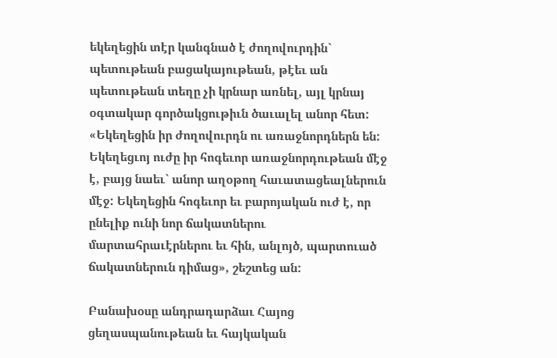եկեղեցին տէր կանգնած է ժողովուրդին` պետութեան բացակայութեան, թէեւ ան պետութեան տեղը չի կրնար առնել, այլ կրնայ օգտակար գործակցութիւն ծաւալել անոր հետ: «Եկեղեցին իր ժողովուրդն ու առաջնորդներն են: Եկեղեցւոյ ուժը իր հոգեւոր առաջնորդութեան մէջ է, բայց նաեւ` անոր աղօթող հաւատացեալներուն մէջ: Եկեղեցին հոգեւոր եւ բարոյական ուժ է, որ ընելիք ունի նոր ճակատներու մարտահրաւէրներու եւ հին, անլոյծ, պարտուած ճակատներուն դիմաց», շեշտեց ան:

Բանախօսը անդրադարձաւ Հայոց ցեղասպանութեան եւ հայկական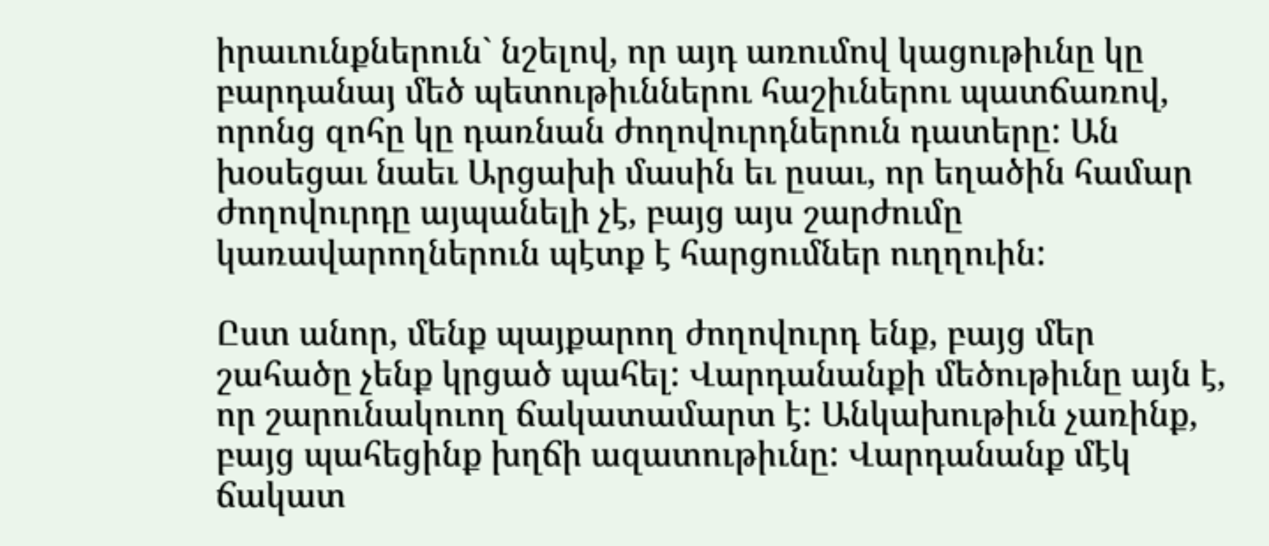իրաւունքներուն` նշելով, որ այդ առումով կացութիւնը կը բարդանայ մեծ պետութիւններու հաշիւներու պատճառով, որոնց զոհը կը դառնան ժողովուրդներուն դատերը: Ան խօսեցաւ նաեւ Արցախի մասին եւ ըսաւ, որ եղածին համար ժողովուրդը այպանելի չէ, բայց այս շարժումը կառավարողներուն պէտք է հարցումներ ուղղուին:

Ըստ անոր, մենք պայքարող ժողովուրդ ենք, բայց մեր շահածը չենք կրցած պահել: Վարդանանքի մեծութիւնը այն է, որ շարունակուող ճակատամարտ է: Անկախութիւն չառինք, բայց պահեցինք խղճի ազատութիւնը: Վարդանանք մէկ ճակատ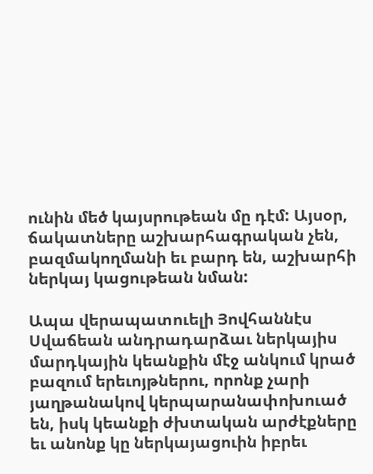ունին մեծ կայսրութեան մը դէմ: Այսօր, ճակատները աշխարհագրական չեն, բազմակողմանի եւ բարդ են, աշխարհի ներկայ կացութեան նման:

Ապա վերապատուելի Յովհաննէս Սվաճեան անդրադարձաւ ներկայիս մարդկային կեանքին մէջ անկում կրած բազում երեւոյթներու, որոնք չարի յաղթանակով կերպարանափոխուած են, իսկ կեանքի ժխտական արժէքները եւ անոնք կը ներկայացուին իբրեւ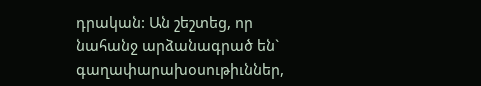դրական: Ան շեշտեց, որ նահանջ արձանագրած են` գաղափարախօսութիւններ,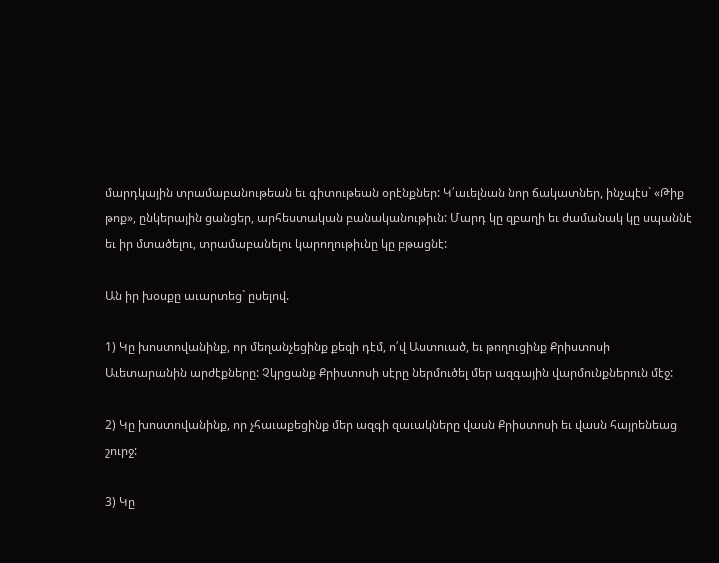մարդկային տրամաբանութեան եւ գիտութեան օրէնքներ: Կ՛աւելնան նոր ճակատներ, ինչպէս` «Թիք թոք», ընկերային ցանցեր, արհեստական բանականութիւն: Մարդ կը զբաղի եւ ժամանակ կը սպաննէ եւ իր մտածելու, տրամաբանելու կարողութիւնը կը բթացնէ:

Ան իր խօսքը աւարտեց` ըսելով.

1) Կը խոստովանինք, որ մեղանչեցինք քեզի դէմ, ո՛վ Աստուած, եւ թողուցինք Քրիստոսի Աւետարանին արժէքները: Չկրցանք Քրիստոսի սէրը ներմուծել մեր ազգային վարմունքներուն մէջ:

2) Կը խոստովանինք, որ չհաւաքեցինք մեր ազգի զաւակները վասն Քրիստոսի եւ վասն հայրենեաց շուրջ:

3) Կը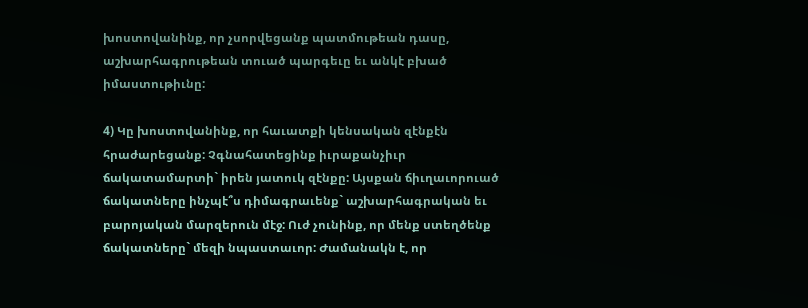խոստովանինք, որ չսորվեցանք պատմութեան դասը, աշխարհագրութեան տուած պարգեւը եւ անկէ բխած իմաստութիւնը:

4) Կը խոստովանինք, որ հաւատքի կենսական զէնքէն հրաժարեցանք: Չգնահատեցինք իւրաքանչիւր ճակատամարտի` իրեն յատուկ զէնքը: Այսքան ճիւղաւորուած ճակատները ինչպէ՞ս դիմագրաւենք` աշխարհագրական եւ բարոյական մարզերուն մէջ: Ուժ չունինք, որ մենք ստեղծենք ճակատները` մեզի նպաստաւոր: Ժամանակն է, որ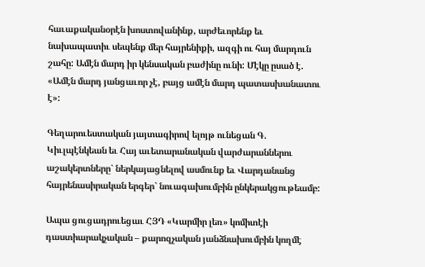հաւաքականօրէն խոստովանինք, արժեւորենք եւ նախապատիւ սեպենք մեր հայրենիքի, ազգի ու հայ մարդուն շահը: Ամէն մարդ իր կենսական բաժինը ունի: Մէկը ըսած է. «Ամէն մարդ յանցաւոր չէ, բայց ամէն մարդ պատասխանատու է»:

Գեղարուեստական յայտագիրով ելոյթ ունեցան Գ. Կիւլպէնկեան եւ Հայ աւետարանական վարժարաններու աշակերտները` ներկայացնելով ասմունք եւ Վարդանանց հայրենասիրական երգեր` նուագախումբին ընկերակցութեամբ:

Ապա ցուցադրուեցաւ ՀՅԴ «Կարմիր լեռ» կոմիտէի դաստիարակչական – քարոզչական յանձնախումբին կողմէ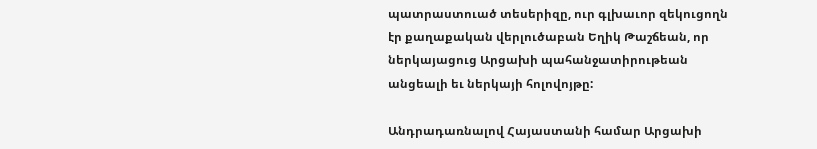պատրաստուած տեսերիզը, ուր գլխաւոր զեկուցողն էր քաղաքական վերլուծաբան Եղիկ Թաշճեան, որ ներկայացուց Արցախի պահանջատիրութեան անցեալի եւ ներկայի հոլովոյթը:

Անդրադառնալով Հայաստանի համար Արցախի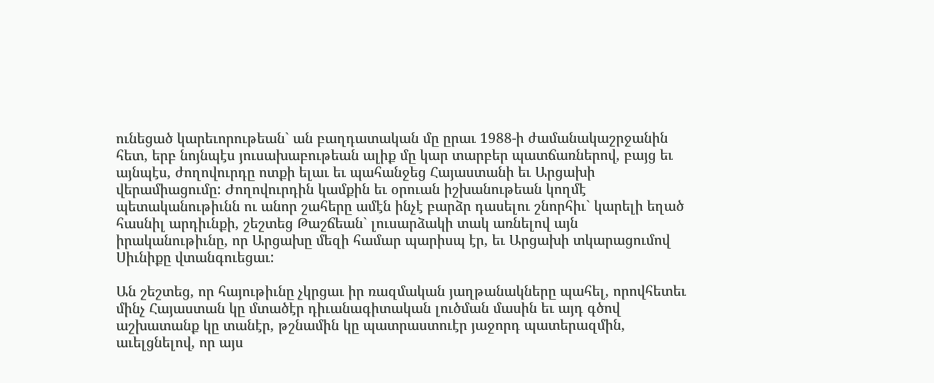ունեցած կարեւորութեան` ան բաղդատական մը ըրաւ 1988-ի ժամանակաշրջանին հետ, երբ նոյնպէս յուսախաբութեան ալիք մը կար տարբեր պատճառներով, բայց եւ այնպէս, ժողովուրդը ոտքի ելաւ եւ պահանջեց Հայաստանի եւ Արցախի վերամիացումը: Ժողովուրդին կամքին եւ օրուան իշխանութեան կողմէ պետականութիւնն ու անոր շահերը ամէն ինչէ բարձր դասելու շնորհիւ` կարելի եղած հասնիլ արդիւնքի, շեշտեց Թաշճեան` լուսարձակի տակ առնելով այն իրականութիւնը, որ Արցախը մեզի համար պարիսպ էր, եւ Արցախի տկարացումով Սիւնիքը վտանգուեցաւ:

Ան շեշտեց, որ հայութիւնը չկրցաւ իր ռազմական յաղթանակները պահել, որովհետեւ մինչ Հայաստան կը մտածէր դիւանագիտական լուծման մասին եւ այդ գծով աշխատանք կը տանէր, թշնամին կը պատրաստուէր յաջորդ պատերազմին, աւելցնելով, որ այս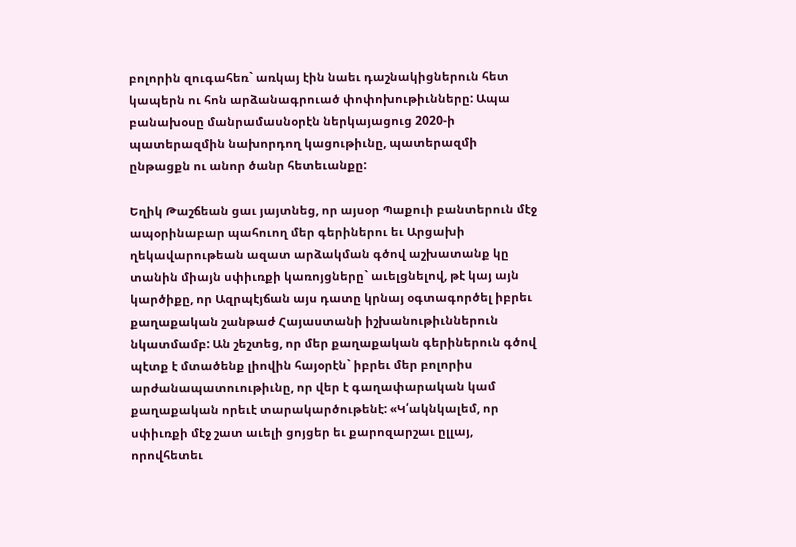բոլորին զուգահեռ` առկայ էին նաեւ դաշնակիցներուն հետ կապերն ու հոն արձանագրուած փոփոխութիւնները: Ապա բանախօսը մանրամասնօրէն ներկայացուց 2020-ի պատերազմին նախորդող կացութիւնը, պատերազմի ընթացքն ու անոր ծանր հետեւանքը:

Եղիկ Թաշճեան ցաւ յայտնեց, որ այսօր Պաքուի բանտերուն մէջ ապօրինաբար պահուող մեր գերիներու եւ Արցախի ղեկավարութեան ազատ արձակման գծով աշխատանք կը տանին միայն սփիւռքի կառոյցները` աւելցնելով, թէ կայ այն կարծիքը, որ Ազրպէյճան այս դատը կրնայ օգտագործել իբրեւ քաղաքական շանթաժ Հայաստանի իշխանութիւններուն նկատմամբ: Ան շեշտեց, որ մեր քաղաքական գերիներուն գծով պէտք է մտածենք լիովին հայօրէն` իբրեւ մեր բոլորիս արժանապատուութիւնը, որ վեր է գաղափարական կամ քաղաքական որեւէ տարակարծութենէ: «Կ՛ակնկալեմ, որ սփիւռքի մէջ շատ աւելի ցոյցեր եւ քարոզարշաւ ըլլայ, որովհետեւ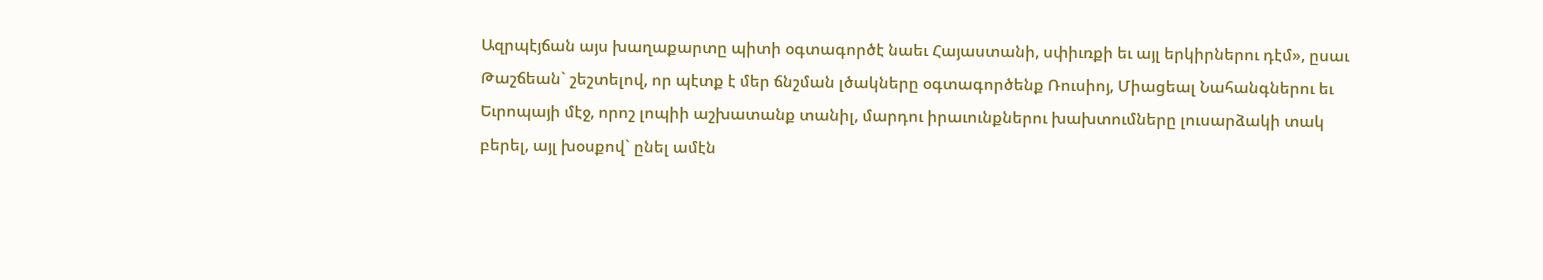Ազրպէյճան այս խաղաքարտը պիտի օգտագործէ նաեւ Հայաստանի, սփիւռքի եւ այլ երկիրներու դէմ», ըսաւ Թաշճեան` շեշտելով, որ պէտք է մեր ճնշման լծակները օգտագործենք Ռուսիոյ, Միացեալ Նահանգներու եւ Եւրոպայի մէջ, որոշ լոպիի աշխատանք տանիլ, մարդու իրաւունքներու խախտումները լուսարձակի տակ բերել, այլ խօսքով` ընել ամէն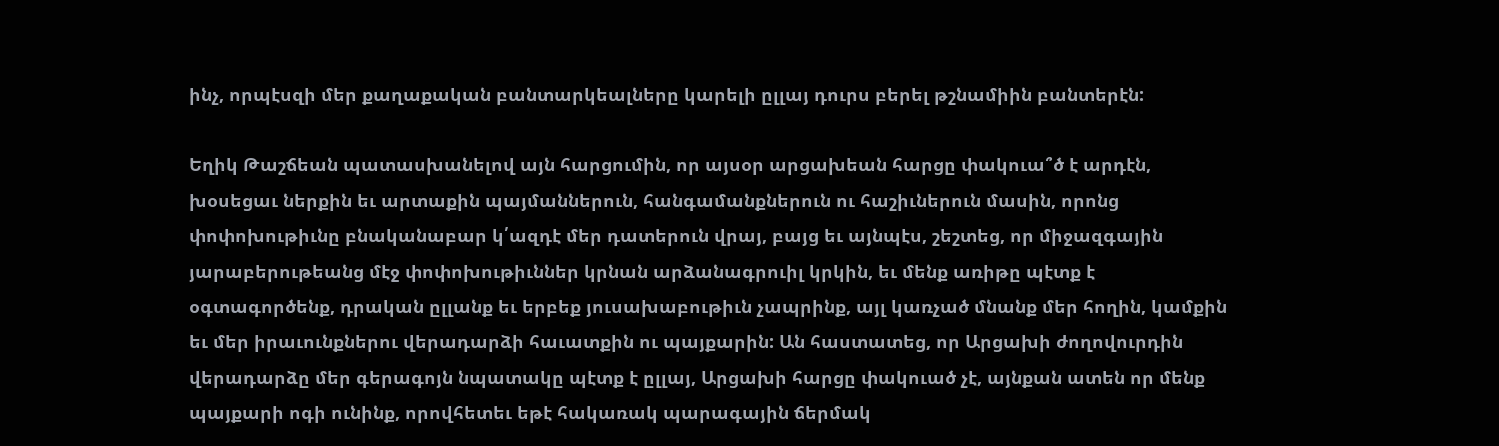ինչ, որպէսզի մեր քաղաքական բանտարկեալները կարելի ըլլայ դուրս բերել թշնամիին բանտերէն:

Եղիկ Թաշճեան պատասխանելով այն հարցումին, որ այսօր արցախեան հարցը փակուա՞ծ է արդէն, խօսեցաւ ներքին եւ արտաքին պայմաններուն, հանգամանքներուն ու հաշիւներուն մասին, որոնց փոփոխութիւնը բնականաբար կ՛ազդէ մեր դատերուն վրայ, բայց եւ այնպէս, շեշտեց, որ միջազգային յարաբերութեանց մէջ փոփոխութիւններ կրնան արձանագրուիլ կրկին, եւ մենք առիթը պէտք է օգտագործենք, դրական ըլլանք եւ երբեք յուսախաբութիւն չապրինք, այլ կառչած մնանք մեր հողին, կամքին եւ մեր իրաւունքներու վերադարձի հաւատքին ու պայքարին: Ան հաստատեց, որ Արցախի ժողովուրդին վերադարձը մեր գերագոյն նպատակը պէտք է ըլլայ, Արցախի հարցը փակուած չէ, այնքան ատեն որ մենք պայքարի ոգի ունինք, որովհետեւ եթէ հակառակ պարագային ճերմակ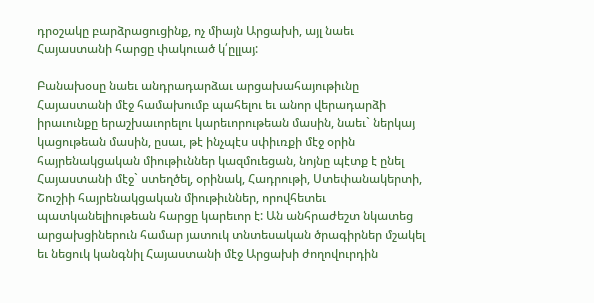դրօշակը բարձրացուցինք, ոչ միայն Արցախի, այլ նաեւ Հայաստանի հարցը փակուած կ՛ըլլայ:

Բանախօսը նաեւ անդրադարձաւ արցախահայութիւնը Հայաստանի մէջ համախումբ պահելու եւ անոր վերադարձի իրաւունքը երաշխաւորելու կարեւորութեան մասին, նաեւ` ներկայ կացութեան մասին, ըսաւ, թէ ինչպէս սփիւռքի մէջ օրին հայրենակցական միութիւններ կազմուեցան, նոյնը պէտք է ընել Հայաստանի մէջ` ստեղծել, օրինակ, Հադրութի, Ստեփանակերտի, Շուշիի հայրենակցական միութիւններ, որովհետեւ պատկանելիութեան հարցը կարեւոր է: Ան անհրաժեշտ նկատեց արցախցիներուն համար յատուկ տնտեսական ծրագիրներ մշակել եւ նեցուկ կանգնիլ Հայաստանի մէջ Արցախի ժողովուրդին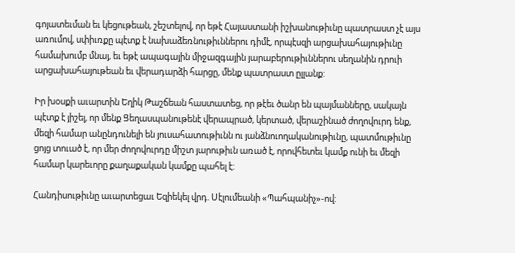գոյատեւման եւ կեցութեան, շեշտելով, որ եթէ Հայաստանի իշխանութիւնը պատրաստ չէ այս առումով, սփիւռքը պէտք է նախաձեռնութիւններու դիմէ, որպէսզի արցախահայութիւնը համախումբ մնայ, եւ եթէ ապագային միջազգային յարաբերութիւններու սեղանին դրուի արցախահայութեան եւ վերադարձի հարցը, մենք պատրաստ ըլլանք:

Իր խօսքի աւարտին Եղիկ Թաշճեան հաստատեց, որ թէեւ ծանր են պայմանները, սակայն պէտք է յիշել, որ մենք Ցեղասպանութենէ վերապրած, կերտած, վերաշինած ժողովուրդ ենք, մեզի համար անընդունելի են յուսահատութիւնն ու յանձնուողականութիւնը, պատմութիւնը ցոյց տուած է, որ մեր ժողովուրդը միշտ յարութիւն առած է, որովհետեւ կամք ունի եւ մեզի համար կարեւորը քաղաքական կամքը պահել է:

Հանդիսութիւնը աւարտեցաւ Եզիեկել վրդ. Սէլումեանի «Պահպանիչ»-ով: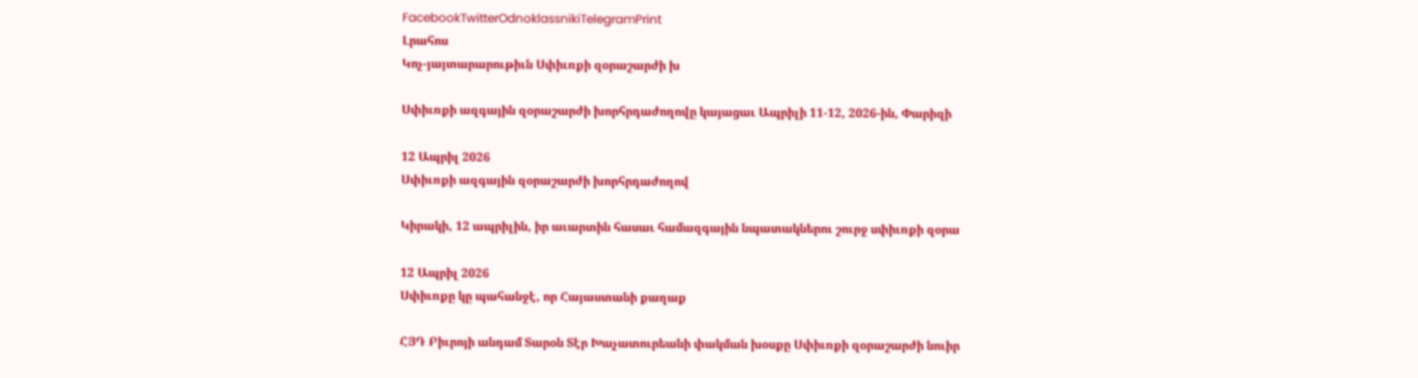FacebookTwitterOdnoklassnikiTelegramPrint
Լրահոս
Կոչ-յայտարարութիւն Սփիւռքի զօրաշարժի խ

Սփիւռքի ազգային զօրաշարժի խորհրդաժողովը կայացաւ Ապրիլի 11-12, 2026-ին, Փարիզի

12 Ապրիլ 2026
Սփիւռքի ազգային զօրաշարժի խորհրդաժողով

Կիրակի, 12 ապրիլին, իր աւարտին հասաւ համազգային նպատակներու շուրջ սփիւռքի զօրա

12 Ապրիլ 2026
Սփիւռքը կը պահանջէ, որ Հայաստանի քաղաք

ՀՅԴ Բիւրոյի անդամ Տարօն Տէր Խաչատուրեանի փակման խօսքը Սփիւռքի զօրաշարժի նուիր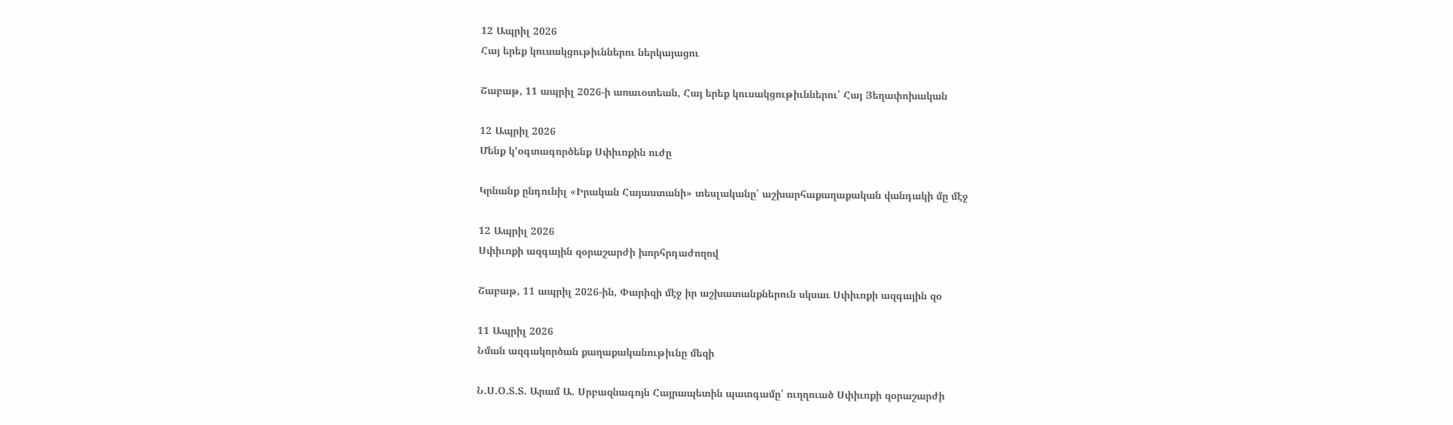12 Ապրիլ 2026
Հայ երեք կուսակցութիւններու ներկայացու

Շաբաթ, 11 ապրիլ 2026-ի առաւօտեան, Հայ երեք կուսակցութիւններու՝ Հայ Յեղափոխական

12 Ապրիլ 2026
Մենք կ’օգտագործենք Սփիւռքին ուժը

Կրնանք ընդունիլ «Իրական Հայաստանի» տեսլականը՝ աշխարհաքաղաքական վանդակի մը մէջ

12 Ապրիլ 2026
Սփիւռքի ազգային զօրաշարժի խորհրդաժողով

Շաբաթ, 11 ապրիլ 2026-ին, Փարիզի մէջ իր աշխատանքներուն սկսաւ Սփիւռքի ազգային զօ

11 Ապրիլ 2026
Նման ազգակործան քաղաքականութիւնը մեզի

Ն.Ս.Օ.Տ.Տ. Արամ Ա. Սրբազնագոյն Հայրապետին պատգամը՝ ուղղուած Սփիւռքի զօրաշարժի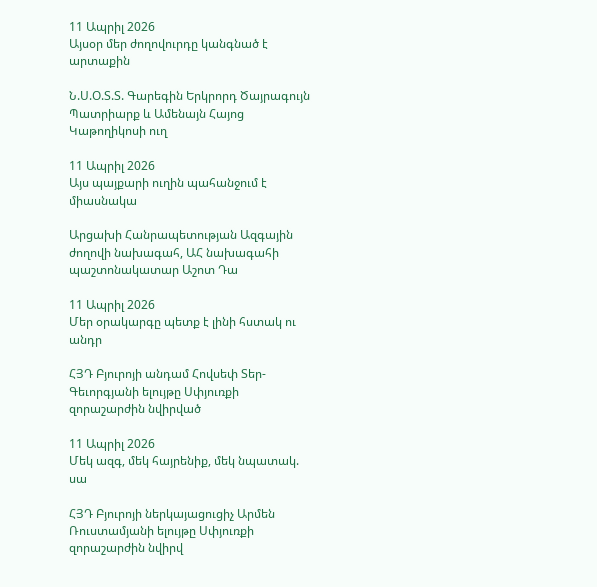11 Ապրիլ 2026
Այսօր մեր ժողովուրդը կանգնած է արտաքին

Ն.Ս.Օ.Տ.Տ. Գարեգին Երկրորդ Ծայրագույն Պատրիարք և Ամենայն Հայոց Կաթողիկոսի ուղ

11 Ապրիլ 2026
Այս պայքարի ուղին պահանջում է միասնակա

Արցախի Հանրապետության Ազգային ժողովի նախագահ, ԱՀ նախագահի պաշտոնակատար Աշոտ Դա

11 Ապրիլ 2026
Մեր օրակարգը պետք է լինի հստակ ու անդր

ՀՅԴ Բյուրոյի անդամ Հովսեփ Տեր- Գեւորգյանի ելույթը Սփյուռքի զորաշարժին նվիրված

11 Ապրիլ 2026
Մեկ ազգ, մեկ հայրենիք, մեկ նպատակ. սա

ՀՅԴ Բյուրոյի ներկայացուցիչ Արմեն Ռուստամյանի ելույթը Սփյուռքի զորաշարժին նվիրվ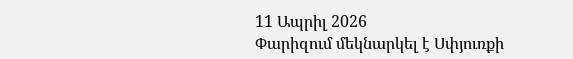11 Ապրիլ 2026
Փարիզում մեկնարկել է Սփյուռքի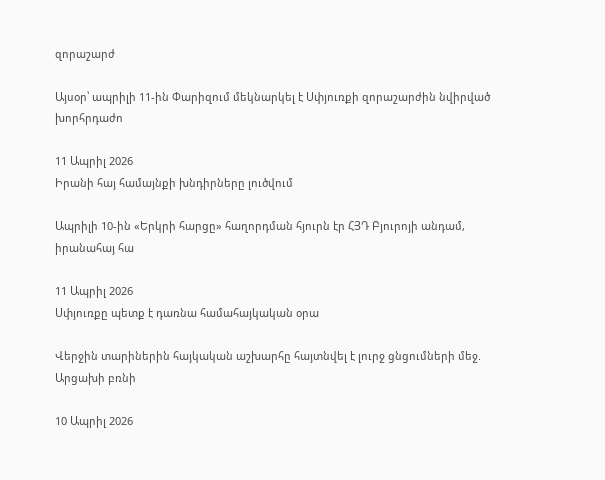զորաշարժ

Այսօր՝ ապրիլի 11-ին Փարիզում մեկնարկել է Սփյուռքի զորաշարժին նվիրված խորհրդաժո

11 Ապրիլ 2026
Իրանի հայ համայնքի խնդիրները լուծվում

Ապրիլի 10-ին «Երկրի հարցը» հաղորդման հյուրն էր ՀՅԴ Բյուրոյի անդամ, իրանահայ հա

11 Ապրիլ 2026
Սփյուռքը պետք է դառնա համահայկական օրա

Վերջին տարիներին հայկական աշխարհը հայտնվել է լուրջ ցնցումների մեջ. Արցախի բռնի

10 Ապրիլ 2026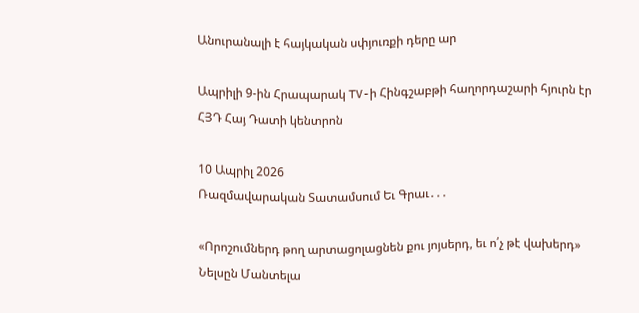Անուրանալի է հայկական սփյուռքի դերը ար

Ապրիլի 9-ին Հրապարակ TV-ի Հինգշաբթի հաղորդաշարի հյուրն էր ՀՅԴ Հայ Դատի կենտրոն

10 Ապրիլ 2026
Ռազմավարական Տատամսում Եւ Գրաւ․․․

«Որոշումներդ թող արտացոլացնեն քու յոյսերդ, եւ ո՛չ թէ վախերդ» Նելսըն Մանտելա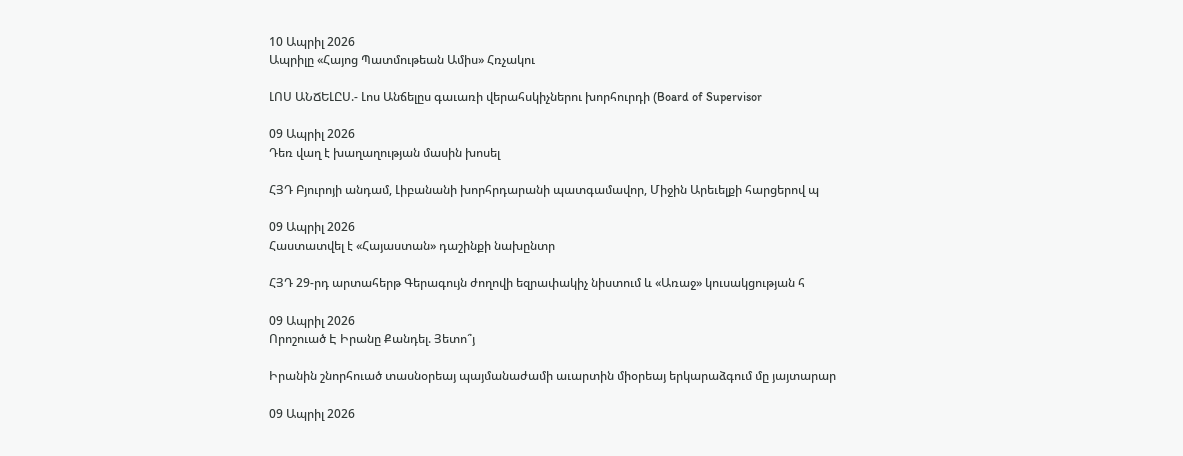10 Ապրիլ 2026
Ապրիլը «Հայոց Պատմութեան Ամիս» Հռչակու

ԼՈՍ ԱՆՃԵԼԸՍ.- Լոս Անճելըս գաւառի վերահսկիչներու խորհուրդի (Board of Supervisor

09 Ապրիլ 2026
Դեռ վաղ է խաղաղության մասին խոսել

ՀՅԴ Բյուրոյի անդամ, Լիբանանի խորհրդարանի պատգամավոր, Միջին Արեւելքի հարցերով պ

09 Ապրիլ 2026
Հաստատվել է «Հայաստան» դաշինքի նախընտր

ՀՅԴ 29-րդ արտահերթ Գերագույն ժողովի եզրափակիչ նիստում և «Առաջ» կուսակցության հ

09 Ապրիլ 2026
Որոշուած Է Իրանը Քանդել. Յետո՞յ

Իրանին շնորհուած տասնօրեայ պայմանաժամի աւարտին միօրեայ երկարաձգում մը յայտարար

09 Ապրիլ 2026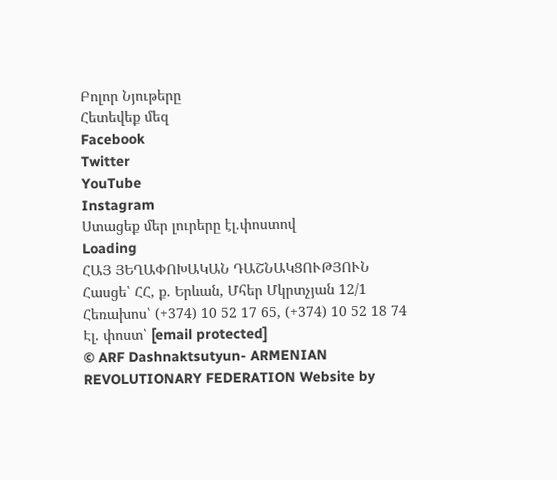Բոլոր Նյութերը
Հետեվեք մեզ
Facebook
Twitter
YouTube
Instagram
Ստացեք մեր լուրերը էլ.փոստով
Loading
ՀԱՅ ՅԵՂԱՓՈԽԱԿԱՆ ԴԱՇՆԱԿՑՈՒԹՅՈՒՆ Հասցե՝ ՀՀ, ք. Երևան, Մհեր Մկրտչյան 12/1 Հեռախոս՝ (+374) 10 52 17 65, (+374) 10 52 18 74 Էլ. փոստ՝ [email protected]
© ARF Dashnaktsutyun- ARMENIAN REVOLUTIONARY FEDERATION Website by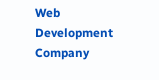Web Development Company